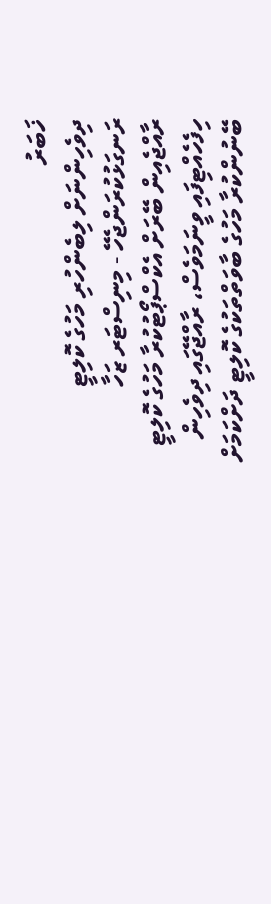ޚަބަރު
ދިވެހިންނަށް ލިބެންހުރި މަހުގެ ކޮލިޓީ ރަނގަޅުކުރަންޖެހޭ - މިނިސްޓަރ ޒަހާ
ރާއްޖެއިން ބޭރަށް އެކްސްޕޯޓުކުރާ މަހުގެ ކޮލިޓީ ހިފެހެއްޓިފައި ވީނަމަވެސް، ރާއްޖޭގައި ދިވެހިން ބޭނުންކުރާ މަހުގެ ބާވަތްތަކުގެ ކޮލިޓީ ދަށްކަމަށް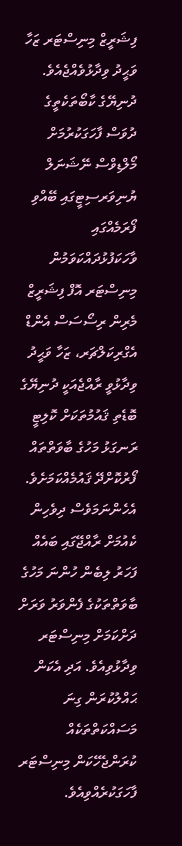ފިޝަރީޒް މިނިސްޓަރ ޒަހާ ވަޙީދު ވިދާޅުވެއްޖެއެވެ.
ދުނިޔޭގެ ކާބޯތަކެތީގެ ދުވަސް ފާހަގަކުރުމަށް މޯލްޑިވްސް ނޭޝަނަލް ޔުނިވަރސިޓީގައި ބޭއްވި ފޯރަމެއްގައި ވާހަކަފުޅުދައްކަވަމުން މިނިސްޓަރ އޮފް ފިޝަރީޒް މެރިން ރިސޯސަސް އެންޑް އެގްރިކަލްޗަރ، ޒަހާ ވަޙީދު ވިދާޅުވީ ރާއްޖެއަކީ ދުނިޔޭގެ ބޮޑެތި ޤައުމުތަކަށް ކޮލިޓީ ރަނގަޅު މަހުގެ ބާވަތްތައް ފޯރުކޮށްދޭ ޤައުމެއްކަމަށެވެ. އެހެންނަމަވެސް ދިވެހިން ކެއުމަށް ރާއްޖޭގައި ބައެއް ފަހަރު ލިބެން ހުންނަ މަހުގެ ބާވަތްތަކުގެ ފެންވަރު ވަރަށް ދަށްކަމަށް މިނިސްޓަރ ވިދާޅުވިއެވެ. އަދި އެކަން ޙައްލުކުރަން ގިނަ މަސައްކަތްތަކެއް ކުރަންޖެހޭކަން މިނިސްޓަރ ފާހަގަކުރެއްވިއެވެ.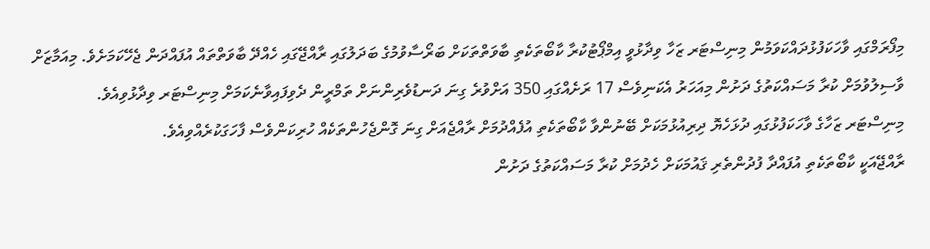މިފޯރަމްގައި ވާހަކަފުޅުދައްކަވަމުން މިނިސްޓަރ ޒަހާ ވިދާޅުވީ އިމްޕޯޓުކުރާ ކާބޯތަކެތި ބާވަތްތަކަށް ބަރޯސާވުމުގެ ބަދަލުގައި ރާއްޖޭގައި ހެއްދޭ ބާވަތްތައް އުފައްދަން ޖެހޭކަމަށެވެ. މިއަމާޒަށް ވާސިލުވުމަށް ކުރާ މަސައްކަތުގެ ދަށުން މިއަހަރު އެކަނިވެސް 17 ރަށެއްގައި 350 އަށްވުރެ ގިނަ ދަނޑުވެރިންނަށް ތަމްރީން ދެވިފައިވާނެކަމަށް މިނިސްޓަރ ވިދާޅުވިއެވެ.
މިނިސްޓަރ ޒަހާގެ ވާހަކަފުޅުގައި ދުޅަހެޔޮ ދިރިއުޅުމަކަށް ބޭނުންވާ ކާބޯތަކެތި އުފެއްދުމަށް ރާއްޖެއަށް ގިނަ ގޮންޖެހުންތަކެއް ހުރިކަންވެސް ފާހަގަކުރެއްވިއެވެ.
ރާއްޖޭއަކީ ކާބޯތަކެތި އުފައްދާ ފުދުންތެރި ޤައުމަކަށް ހެދުމަށް ކުރާ މަސައްކަތުގެ ދަށުން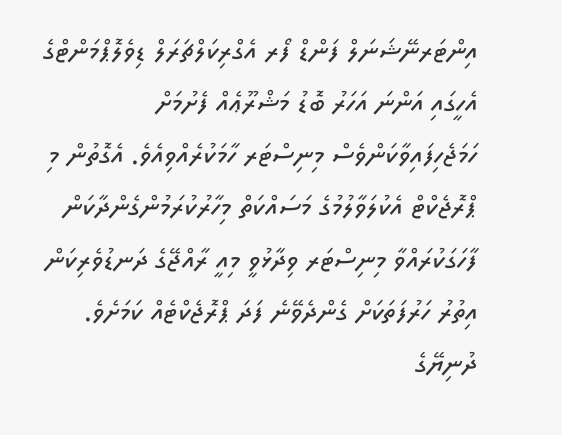އިންޓަރނޭޝަނަލް ފަންޑް ފޯރ އެގްރިކަލްޗަރަލް ޑިވެލޮޕްމަންޓްގެ އެހީގައި އަންނަ އަހަރު ބޮޑު މަޝްރޫޢެއް ފެށުމަށް ހަމަޖެހިފައިވާކަންވެސް މިނިސްޓަރ ހާމަކުރެއްވިއެވެ. އެގޮތުން މި ޕްރޮޖެކްޓް އެކުލަވާލުމުގެ މަސައްކަތް މިހާރުކުރަމުންގެންދާކަން ފާހަގަކުރައްވާ މިނިސްޓަރ ވިދާޅުވީ މިއީ ރާއްޖޭގެ ދަނޑުވެރިކަން އިތުރު ހަރުފަތަކަށް ގެންދެވޭނެ ފަދަ ޕްރޮޖެކްޓެއް ކަމަށެވެ.
ދުނިޔޭގެ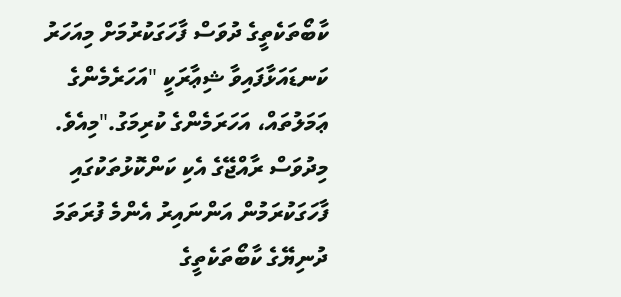ކާބޯތަކެތީގެ ދުވަސް ފާހަގަކުރުމަށް މިއަހަރު ކަނޑައަޅާފައިވާ ޝިޢާރަކީ "އަހަރެމެންގެ ޢަމަލުތައް، އަހަރަމެންގެ ކުރިމަގު."މިއެވެ. މިދުވަސް ރާއްޖޭގެ އެކި ކަންކޮޅުތަކުގައި ފާހަގަކުރަމުން އަންނައިރު އެންމެ ފުރަތަމަ ދުނިޔޭގެ ކާބޯތަކެތީގެ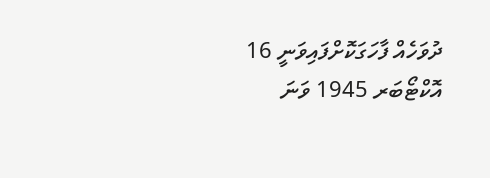ދުވަހެއް ފާހަގަކޮށްފައިވަނީ 16 އޮކްޓޯބަރ 1945 ވަނަ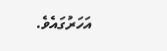އަހަރުގައެވެ.